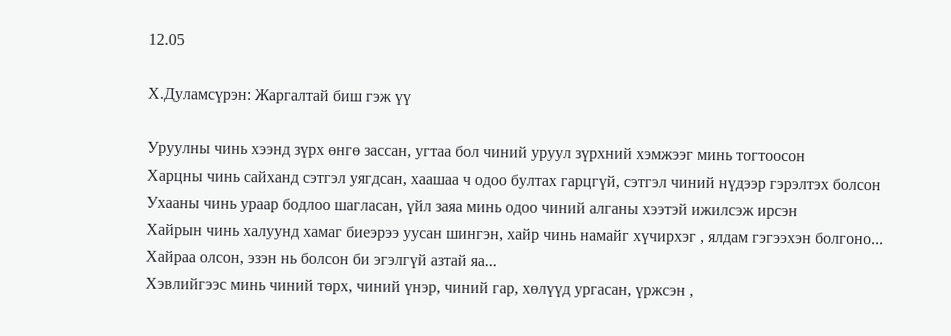12.05

Х.Дуламсүрэн: Жаргалтай биш гэж үү

Уруулны чинь хээнд зүрх өнгө зассан, угтаа бол чиний уруул зүрхний хэмжээг минь тогтоосон
Харцны чинь сайханд сэтгэл уягдсан, хаашаа ч одоо бултах гарцгүй, сэтгэл чиний нүдээр гэрэлтэх болсон
Ухааны чинь ураар бодлоо шагласан, үйл заяа минь одоо чиний алганы хээтэй ижилсэж ирсэн
Хайрын чинь халуунд хамаг биеэрээ уусан шингэн, хайр чинь намайг хүчирхэг , ялдам гэгээхэн болгоно...
Хайраа олсон, эзэн нь болсон би эгэлгүй азтай яа...
Хэвлийгээс минь чиний төрх, чиний үнэр, чиний гар, хөлүүд ургасан, үржсэн ,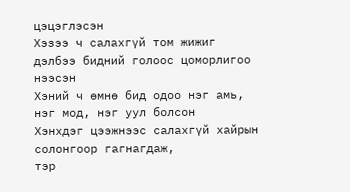цэцэглэсэн
Хэзээ ч салахгүй том жижиг дэлбээ бидний голоос цоморлигоо нээсэн
Хэний ч өмнө бид одоо нэг амь, нэг мод, нэг уул болсон
Хэнхдэг цээжнээс салахгүй хайрын солонгоор гагнагдаж,
тэр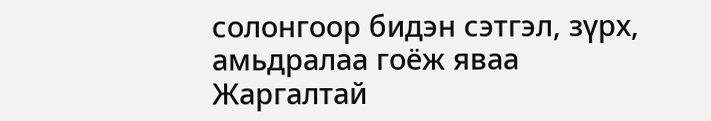солонгоор бидэн сэтгэл, зүрх, амьдралаа гоёж яваа
Жаргалтай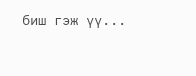биш гэж үү...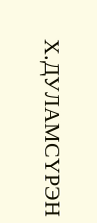Х.ДУЛАМСҮРЭН